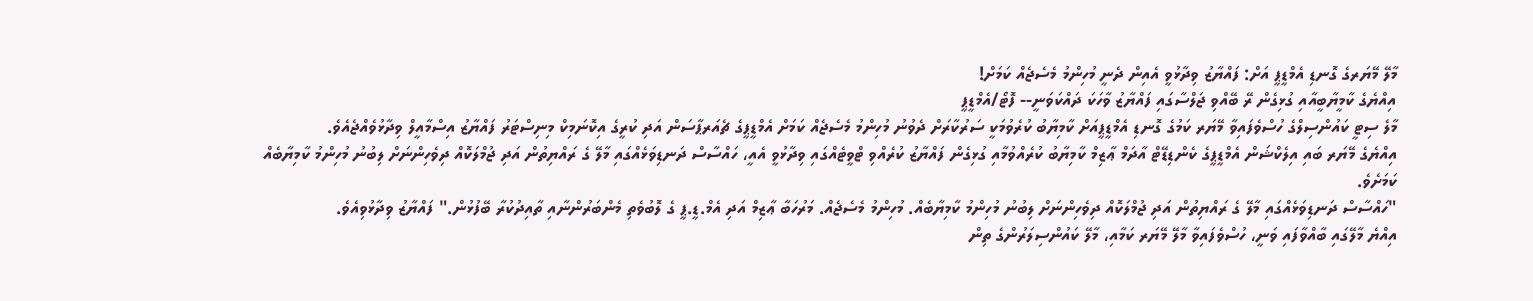މާލޭ މޭޔަރގެ ގޮނޑި އެމްޑީޕީ އަށް: ފައްޔާޒު ވިދާޅުވީ އެއިން ދެނީ މުހިންމު މެސެޖެއް ކަމަށް!
އިއްޔެގެ ކާމީޔާބީއާއި ގުޅިގެން ރޭ ބޭއްވި ޖަލްސާގައި ފައްޔާޒު ވާހަކަ ދައްކަވަނީ-- ފޮޓޯ/އެމްޑީޕީ
މާލެ ސިޓީ ކައުންސިލްގެ ހުސްވެފައިވާ މޭޔަރ ކަމުގެ ގޮނޑި އެމްޑީޕީއަށް ކާމިޔާބު ކުރެވުމަކީ ސަރުކާރަށް ދެވުނު މުހިންމު މެސެޖެއް ކަމަށް އެމްޑީޕީގެ ޗެއަރޕާސަން އަދި ކުރީގެ އިކޮނަމިކް މިނިސްޓަރު ފައްޔާޒު އިސްމާއީލް ވިދާޅުވެއްޖެއެވެ.
އިއްޔެގެ މޭޔަރ ބައި އިލެކްޝަން އެމްޑީޕީގެ ކެންޑިޑޭޓް އާދަމް ޢާޒިމް ކާމިޔާބު ކުރެއްވުމާއި ގުޅިގެން ފައްޔާޒު ކުރެއްވި ޓްވީޓެއްގައި ވިދާޅުވީ އެއީ، ހައްސާސް ދަނޑިވަޅެއްގައި މާލޭ ގެ ރައްޔިތުން އަދި ޖުމްލަކޮއް ދިވެހިންނަށް ލިބުނު މުހިންމު ކާމިޔާބެއް ކަމަށެވެ.
"ހައްސާސް ދަނޑިވަޅެއްގައި މާލޭ ގެ ރައްޔިތުން އަދި ޖުމްލަކޮއް ދިވެހިންނަށް ލިބުނު މުހިންމު ކާމިޔާބެއް. މުހިންމު މެސެޖެއް. މަރުހަބާ ޢާޒިމް އަދި އެމް.ޑީ.ޕީ ގެ ލޮބުވެތި މެންބަރުންނާއި ތާއިދުކުރާ ބޭފުޅުން." ފައްޔާޒު ވިދާޅުވިއެވެ.
އިއްޔެ މާލޭގައި ބާއްވާފައި ވަނީ، ހުސްވެފައިވާ މާލޭ މޭޔަރ ކަމާއި، މާލޭ ކައުންސިލަރުންގެ ތިން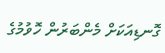ގޮނޑިއަކަށް މެންބަރުން ހޮވުމުގެ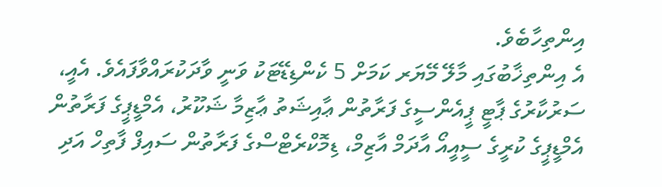އިންތިހާބެވެ.
އެ އިންތިޚާބުގައި މާލޭ މޭޔަރ ކަމަށް 5 ކެންޑިޑޭޓަކު ވަނީ ވާދަކުރައްވާފައެވެ. އެއީ، ސަރުކާރުގެ ޕާޓީ ޕީއެންސީގެ ފަރާތުން ޢާއިޝަތު ޢާޒިމާ ޝަކޫރު، އެމްޑީޕީގެ ފަރާތުން އެމްޑީޕީގެ ކުރީގެ ސީއީއޯ އާދަމް އާޒިމް، ޑިމޮކްރެޓްސްގެ ފަރާތުން ސައިފް ފާތިހް އަދި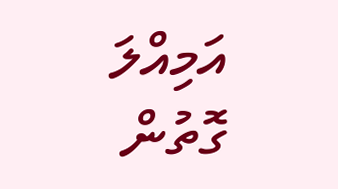އަމިއްލަ ގޮތުން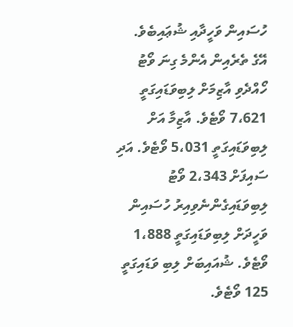ހުސައިން ވަހީދާއި ޝުޢައިބެވެ.
އޭގެ ތެރެއިން އެންމެ ގިނަ ވޯޓު ހޯއްދެވި އާޒިމަށް ލިބިވަޑައިގަތީ 7،621 ވޯޓެވެ. އާޒިމާ އަށް ލިބިވަޑައިގަތީ 5،031 ވޯޓެވެ. އަދި ސައިފަށް 2،343 ވޯޓު ލިބިވަޑައިގެންނެވިއިރު ހުސައިން ވަހީދަށް ލިބިވަޑައިގަތީ 1،888 ވޯޓެވެ. ޝުއައިބަށް ލިބި ވަޑައިގަތީ 125 ވޯޓެވެ.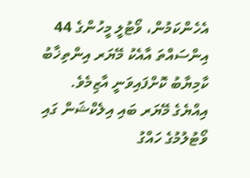އެހެންކަމުން، ވޯޓުލީ މީހުންގެ 44 އިންސައްތަ އާއެކު މޭޔަރ އިންތިޚާބު ކާމިޔާބު ކޮށްފައިވަނީ އާޒިމެވެ.
އިއްޔެގެ މޭޔަރ ބައި އިލެކްޝަން ގައި ވޯޓުލުމުގެ ހައްގު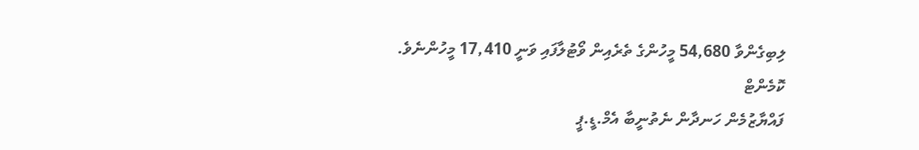ލިބިގެންވާ 54,680 މީހުންގެ ތެރެއިން ވޯޓުލާފައި ވަނީ 17,410 މީހުންނެވެ.
ކޮމެންޓް
ފައްޔާޒުމެން ހަނދާން ނެތުނީބާ އެމް.ޑީ.ޕީ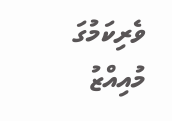ވެރިކަމުގަ މުއިއްޒު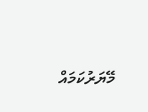މޭޔަރުކަމައް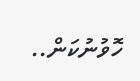ހޮވުނުކަން..